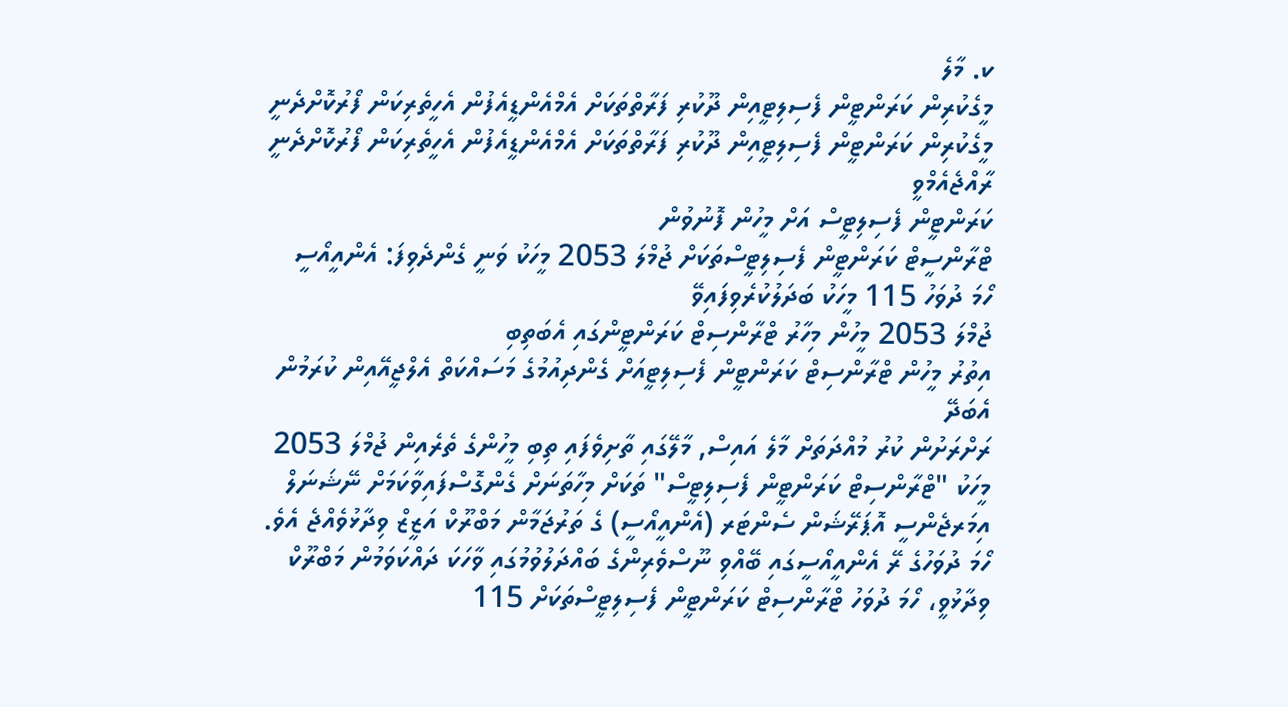ކ. މާލެ
މީގެކުރިން ކަރަންޓީން ފެސިލިޓީއިން ދޫކުރި ފަރާތްތަކަށް އެމްއެންޑީއެފުން އެހީތެރިކަން ފޯރުކޮށްދެނީ
މީގެކުރިން ކަރަންޓީން ފެސިލިޓީއިން ދޫކުރި ފަރާތްތަކަށް އެމްއެންޑީއެފުން އެހީތެރިކަން ފޯރުކޮށްދެނީ
ރާއްޖެއެމްވީ
ކަރަންޓީން ފެސިލިޓީސް އަށް މީހުން ފޮނުވުން
ޓްރާންސީޓް ކަރަންޓީން ފެސިލިޓީސްތަކަށް ޖުމްލަ 2053 މީހަކު ވަނީ ގެންދެވިފަ: އެންއީއޯސީ
ހޯމަ ދުވަހު 115 މީހަކު ބަދަލުކުރެވިފައިވޭ
ޖުމްލަ 2053 މީހުން މިހާރު ޓްރާންސިޓް ކަރަންޓީންގައި އެބަތިބި
އިތުރު މީހުން ޓްރާންސިޓް ކަރަންޓީން ފެސިލިޓީއަށް ގެންދިއުމުގެ މަސައްކަތް އެލްޖީއޭއިން ކުރަމުން އެބަދޭ
ރަށްރަށުން ކުރު މުއްދަތަށް މާލެ އައިސް, މާލޭގައި ތާށިވެފައި ތިބި މީހުންގެ ތެރެއިން ޖުމްލަ 2053 މީހަކު "ޓްރާންސިޓް ކަރަންޓީން ފެސިލިޓީސް" ތަކަށް މިހާތަނަށް ގެންގޮސްފައިވާކަމަށް ނޭޝަނަލް އިމަރޖެންސީ އޮޕަރޭޝަން ސެންޓަރ (އެންއީއޯސީ) ގެ ތަރުޖަމާން މަބްރޫކް އަޒީޒް ވިދާޅުވެއްޖެ އެވެ.
ހޯމަ ދުވަހުގެ ރޭ އެންއީއޯސީގައި ބޭއްވި ނޫސްވެރިންގެ ބައްދަލުވުމުގައި ވާހަކަ ދައްކަވަމުން މަބްރޫކް ވިދާޅުވީ، ހޯމަ ދުވަހު ޓްރާންސިޓް ކަރަންޓީން ފެސިލިޓީސްތަކަށް 115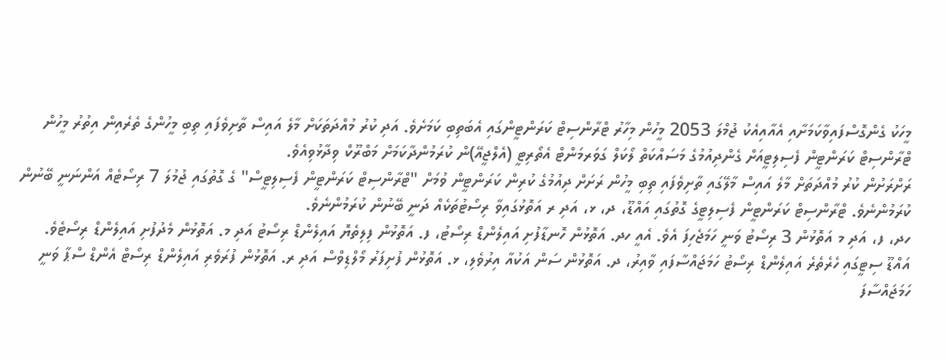މީހަކު ގެންގޮސްފައިވާކަމަށާއި އެއާއިއެކު ޖުމްލަ 2053 މީހުން މިހާރު ޓްރާންސިޓް ކަރަންޓީންގައި އެބަތިބި ކަމަށެވެ. އަދި ކުރު މުއްދަތަކަށް މާލެ އައިސް ތާށިވެފައި ތިބި މީހުންގެ ތެރެއިން އިތުރު މީހުން ޓްރާންސިޓް ކަރަންޓީން ފެސިލިޓީއަށް ގެންދިއުމުގެ މަސައްކަތް ލޯކަލް ގަވަރމަންޓް އެތޯރިޓީ (އެލްޖީއޭ)ން ކުރަމުންދާކަމަށް މަބްރޫކް ވިދާޅުވިއެވެ.
ރަށްރަށުން ކުރު މުއްދަތަށް މާލެ އައިސް މާލޭގައި ތާށިވެފައި ތިބި މީހުން ރަށަށް ދިއުމުގެ ކުރިން ކަރަންޓީން ވުމަށް "ޓްރާންސިޓް ކަރަންޓީން ފެސިލިޓީސް" ގެ ގޮތުގައި ޖުމުލަ 7 ރިސޯޓެއް އަންނަނީ ބޭނުން ކުރަމުންނެވެ. ޓްރާންސިޓް ކަރަންޓީން ފެސިލިޓީގެ ގޮތުގައި އައްޑޫ، ދ، ޅ، އަދި ރ އަތޮޅުގައިވާ ރިސޯޓުތަކެއް ދަނީ ބޭނުން ކުރަމުންނެވެ.
ހދ، ފ، އަދި މ އަތޮޅުން 3 ރިސޯޓު ވަނީ ހަމަޖެހިފަ އެވެ. އެއީ ހދ. އަތޮޅުން ހޮނޑާފުށި އައިލެންޑް ރިސޯޓު، ފ. އަތޮޅުން ފިލިތެޔޮ އައިލެންޑް ރިސޯޓު އަދި މ. އަތޮޅުން މެދުފުށި އައިލެންޑް ރިސޯޓެވެ.
އައްޑޫ ސިޓީގައި ހެރެތެރެ އައިލެންޑް ރިސޯޓު ހަމަޖައްސާފައި ވާއިރު، ދ. އަތޮޅުން ސަން އަކުއާ އިރުވެލި، ޅ. އަތޮޅުން ފުށިފަރު މޯލްޑިވްސް އަދި ރ. އަތޮޅުން ފުރަވެރި އައިލެންޑް ރިސޯޓް އެންޑް ސްޕާ ވަނީ ހަމަޖައްސާފަ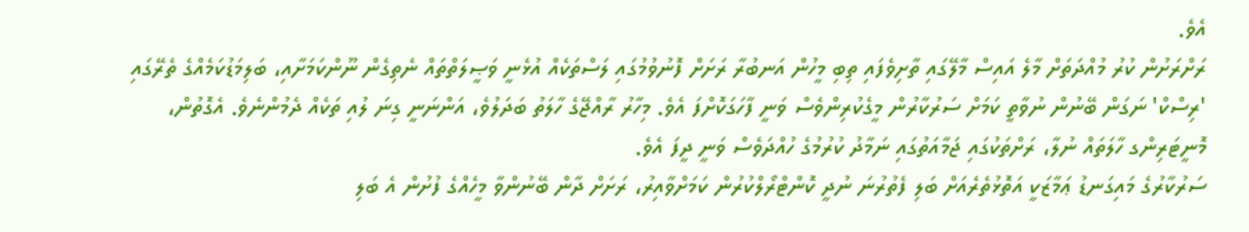އެވެ.
ރަށްރަށުން ކުރު މުއްދަތަށް މާލެ އައިސް މާލޭގައި ތާށިވެފައި ތިބި މީހުން އަނބުރާ ރަށަށް ފޮނުވުމުގައި ލަސްތަކެއް އުޅެނީ ވަޞީލަތްތައް ނެތިގެން ނޫންކަމަށާއި، ބަލިމަޑުކަމެއްގެ ތެރޭގައި 'ރިސްކް' ނަގަން ބޭނުން ނުވާތީ ކަމަށް ސަރުކާރުން މީގެކުރިންވެސް ވަނީ ފާހަގަކޮށްފަ އެވެ. މިހާރު ރާއްޖޭގެ ހާލަތު ބަދަލުވެ، އަންނަނީ ގިނަ ލުއި ތަކެއް ދެމުންނެވެ. އެގޮތުން، މޮނީޓަރިންގ ހާލަތައް ނުލާ، ރަށްތަކުގައި ޖަމާއަތުގައި ނަމާދު ކުރުމުގެ ހުއްދަވެސް ވަނީ ދީފަ އެވެ.
ސަރުކާރުގެ މައިގަނޑު ޢަމާޒަކީ އަތޮޅުތެރެއަށް ބަލި ފެތުރުނަ ނުދީ ކޮންޓްރޯލްކުރުން ކަމަށްވާއިރު، ރަށަށް ދާން ބޭނުންވާ މީހެއްގެ ފުށުން އެ ބަލި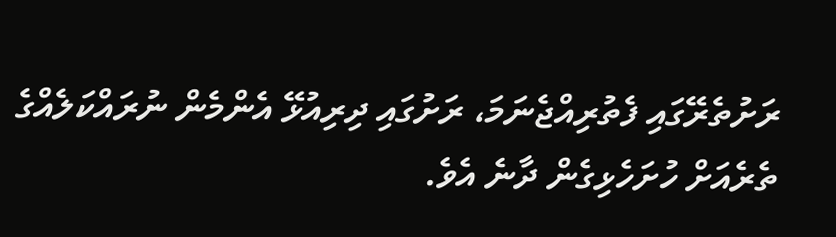ރަށުތެރޭގައި ފެތުރިއްޖެނަމަ، ރަށުގައި ދިރިއުޅޭ އެންމެން ނުރައްކަލެއްގެ ތެރެއަށް ހުށަހެޅިގެން ދާނެ އެވެ.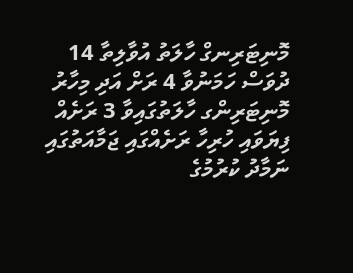މޮނިޓަރިނގް ހާލަތު އުވާލިތާ 14 ދުވަސް ހަމަނުވާ 4 ރަށް އަދި މިހާރު މޮނިޓަރިންގ ހާލަތުގައިވާ 3 ރަށެއް ފިޔަވައި ހުރިހާ ރަށެއްގައި ޖަމާއަތުގައި ނަމާދު ކުރުމުގެ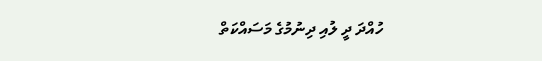ހުއްދަ ދީ ލުއި ދިނުމުގެ މަސައްކަތް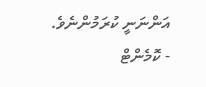އަންނަނީ ކުރަމުންނެވެ.
- ކޮމެންޓް